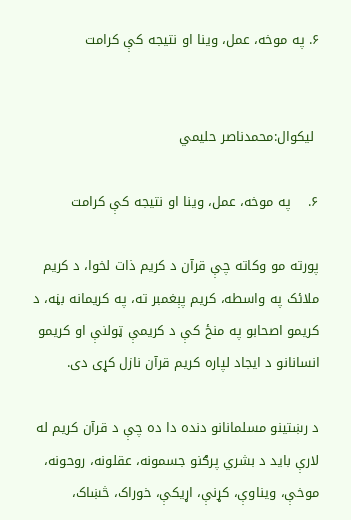۶. په موخه، عمل، وینا او نتیجه کې کرامت


 لیکوال:محمدناصر حلیمي

۶.    په موخه، عمل، وینا او نتیجه کې کرامت

پورته مو وکاته چې قرآن د کریم ذات لخوا، د کریم ملائک په واسطه، کریم پېغمبر ته، په کریمانه بڼه، د کریمو اصحابو په منځ کې د کریمې ټولنې او کریمو انسانانو د ایجاد لپاره کریم قرآن نازل کړی دی.

د رښتینو مسلمانانو دنده دا ده چې د قرآن کریم له لارې باید د بشري پرګنو جسمونه، عقلونه، روحونه، موخې، ویناوې، کړنې، اړيکې، خوراک، څښاک،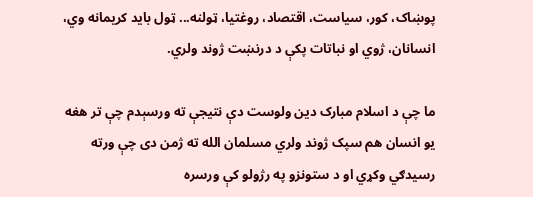پوښاک، کور، سیاست، اقتصاد، روغتیا، ټولنه... ټول باید کریمانه وي، انسانان، ژوي او نباتات پکې د درنښت ژوند ولري.

ما چې د اسلام مبارک دین ولوست دې نتيجې ته ورسېدم چې تر هغه یو انسان هم سپک ژوند ولري مسلمان الله ته ژمن دی چې ورته رسیدګي وکړي او د ستونزو په رژولو کې ورسره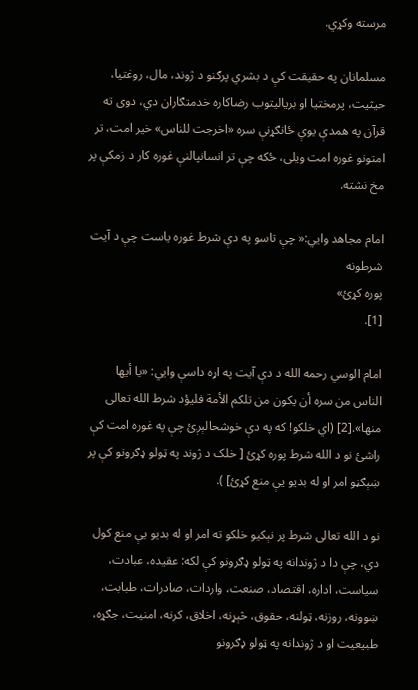مرسته وکړي.

مسلمانان په حقیقت کې د بشري پرګنو د ژوند، مال، روغتیا، حیثیت، پرمختیا او بریالیتوب رضاکاره خدمتګاران دي، دوی ته قرآن په همدې یوې ځانګړنې سره «اخرجت للناس» خیر امت، تر امتونو غوره امت ویلی، ځکه چې تر انسانپالنې غوره کار د زمکې پر مخ نشته.

امام مجاهد وايي:« چې تاسو په دې شرط غوره یاست چې د آیت شرطونه
پوره کړئ»
[1].

امام الوسي رحمه الله د دې آیت په اړه داسې وايي: «يا أيها الناس من سره أن يكون من تلكم الأمة فليؤد شرط الله تعالى منها».[2] (اي خلكو! كه په دې خوشحالېږئ چې په غوره امت کې راشئ نو د الله شرط پوره کړئ [ خلک د ژوند په ټولو ډګرونو کې پر ښېګڼو امر او له بدیو یې منع کړئ] ).

نو د الله تعالی شرط پر نېکیو خلکو ته امر او له بدیو یې منع کول دي، چې دا د ژوندانه په ټولو ډګرونو کې لکه: عقیده، عبادت، سیاست، اداره، اقتصاد، صنعت، واردات، صادرات، طبابت، ښوونه، روزنه، ټولنه، حقوق، څېړنه، اخلاق، کرنه، امنیت، جګړه، طبیعیت او د ژوندانه په ټولو ډګرونو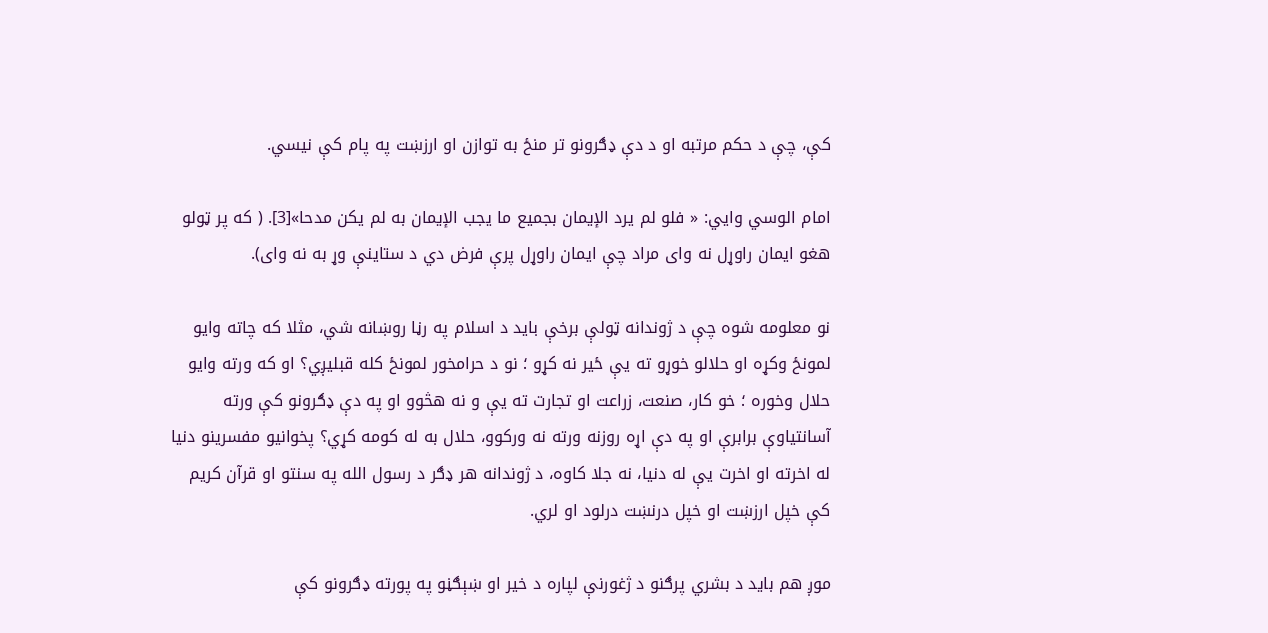کې، چې د حکم مرتبه او د دې ډګرونو تر منځ به توازن او ارزښت په پام کې نیسي.

امام الوسي وايي: « فلو لم يرد الإيمان بجميع ما يجب الإيمان به لم يكن مدحا»[3]. ( که پر ټولو هغو ایمان راوړل نه وای مراد چې ایمان راوړل پرې فرض دي د ستاینې وړ به نه وای).

نو معلومه شوه چې د ژوندانه ټولې برخې باید د اسلام په رڼا روښانه شي، مثلا که چاته وایو لمونځ وکړه او حلالو خوړو ته یې ځير نه کړو ؛ نو د حرامخور لمونځ کله قبلیږي؟ او که ورته وايو حلال وخوره ؛ خو کار، صنعت، زراعت او تجارت ته یې و نه هڅوو او په دې ډګرونو کې ورته آسانتیاوې برابرې او په دې اړه روزنه ورته نه ورکوو، حلال به له کومه کړي؟ پخوانیو مفسرینو دنیا له اخرته او اخرت یې له دنیا، نه جلا کاوه، د ژوندانه هر ډګر د رسول الله په سنتو او قرآن کریم کې خپل ارزښت او خپل درنښت درلود او لري.

موږ هم باید د بشري پرګنو د ژغورنې لپاره د خیر او ښېګڼو په پورته ډګرونو کې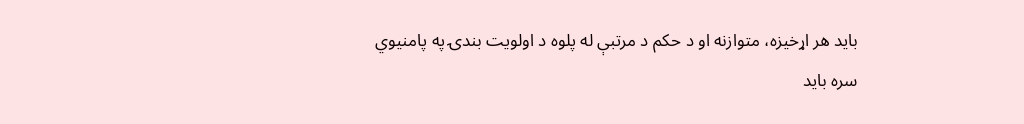باید هر اړخیزه، متوازنه او د حکم د مرتبې له پلوه د اولویت بندۍ په پامنیوي سره باید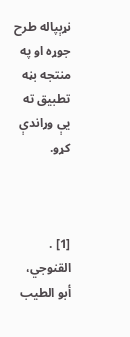نړېپاله طرح جوړه او په منتجه بڼه تطبیق ته يې وړاندې کړو.



[1] . القنوجي، أبو الطيب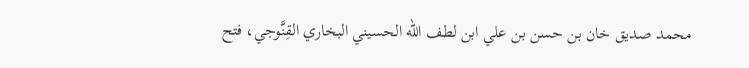محمد صديق خان بن حسن بن علي ابن لطف الله الحسيني البخاري القِنَّوجي، فتح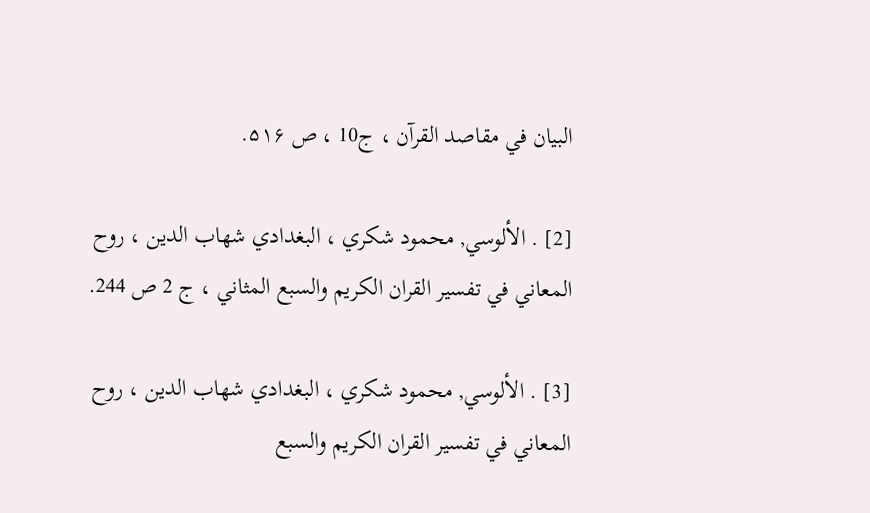البيان في مقاصد القرآن ، ج10 ، ص ۵۱۶.

[2] . الألوسي, محمود شکري ، البغدادي شهاب الدین ، روح المعاني في تفسیر القران الکریم والسبع المثاني ، ج 2 ص 244.

[3] . الألوسي, محمود شکري ، البغدادي شهاب الدین ، روح المعاني في تفسیر القران الکریم والسبع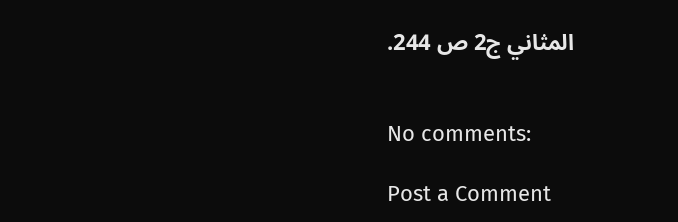المثاني ج2 ص 244.


No comments:

Post a Comment